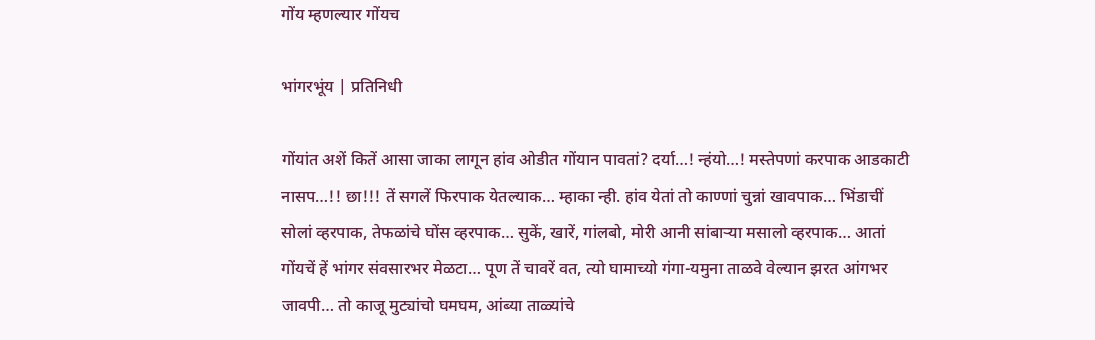गोंय म्हणल्यार गोंयच

भांगरभूंय | प्रतिनिधी

गोंयांत अशें कितें आसा जाका लागून हांव ओडीत गोंयान पावतां? दर्या…! न्हंयो…! मस्तेपणां करपाक आडकाटी नासप…!! छा!!! तें सगलें फिरपाक येतल्याक… म्हाका न्ही. हांव येतां तो काण्णां चुन्नां खावपाक… भिंडाचीं सोलां व्हरपाक, तेफळांचे घोंस व्हरपाक… सुकें, खारें, गांलबो, मोरी आनी सांबाऱ्या मसालो व्हरपाक… आतां गोंयचें हें भांगर संवसारभर मेळटा… पूण तें चावरें वत, त्यो घामाच्यो गंगा-यमुना ताळवे वेल्यान झरत आंगभर जावपी… तो काजू मुट्यांचो घमघम, आंब्या ताळ्यांचे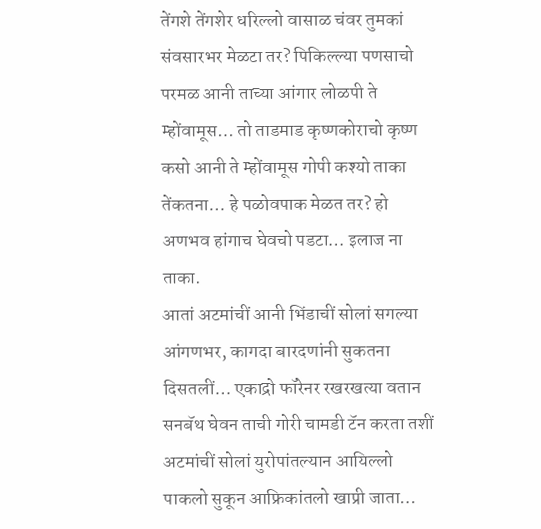तेंगशे तेंगशेर धरिल्लो वासाळ चंवर तुमकां संवसारभर मेळटा तर? पिकिल्ल्या पणसाचो परमळ आनी ताच्या आंगार लोळपी ते म्होंवामूस… तो ताडमाड कृष्णकोराचो कृष्ण कसो आनी ते म्होंवामूस गोपी कश्यो ताका तेंकतना… हे पळोवपाक मेळत तर? हो अणभव हांगाच घेवचो पडटा… इलाज ना ताका.
आतां अटमांचीं आनी भिंडाचीं सोलां सगल्या आंगणभर, कागदा बारदणांनी सुकतना दिसतलीं… एकाद्रो फॉरेनर रखरखत्या वतान सनबॅथ घेवन ताची गोरी चामडी टॅन करता तशीं अटमांचीं सोलां युरोपांतल्यान आयिल्लो पाकलो सुकून आफ्रिकांतलो खाप्री जाता…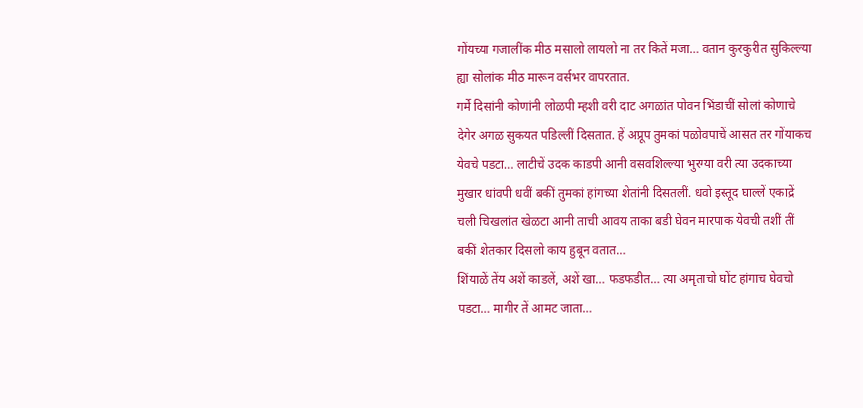गोंयच्या गजालींक मीठ मसालो लायलो ना तर कितें मजा… वतान कुरकुरीत सुकिल्ल्या ह्या सोलांक मीठ मारून वर्सभर वापरतात.
गर्मे दिसांनी कोणांनी लोळपी म्हशी वरी दाट अगळांत पोवन भिंडाचीं सोलां कोणाचे देगेर अगळ सुकयत पडिल्लीं दिसतात. हें अप्रूप तुमकां पळोवपाचें आसत तर गोंयाकच येवचे पडटा… लाटीचें उदक काडपी आनी वसवशिल्ल्या भुरग्या वरी त्या उदकाच्या मुखार धांवपी धवीं बकीं तुमकां हांगच्या शेतांनी दिसतलीं. धवो इस्तूद घाल्लें एकाद्रें चली चिखलांत खेळटा आनी ताची आवय ताका बडी घेवन मारपाक येवची तशीं तीं बकीं शेतकार दिसलो काय हुबून वतात…
शिंयाळें तेंय अशें काडलें, अशें खा… फडफडीत… त्या अमृताचो घोंट हांगाच घेवचो पडटा… मागीर तें आमट जाता…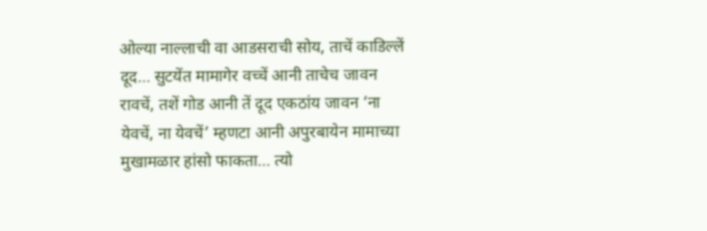ओल्या नाल्लाची वा आडसराची सोय, ताचें काडिल्लें दूद… सुटयेंत मामागेर वच्चें आनी ताचेच जावन रावचें, तशें गोड आनी तें दूद एकठांय जावन ‘ना येवचें, ना येवचें’ म्हणटा आनी अपुरबायेन मामाच्या मुखामळार हांसो फाकता… त्यो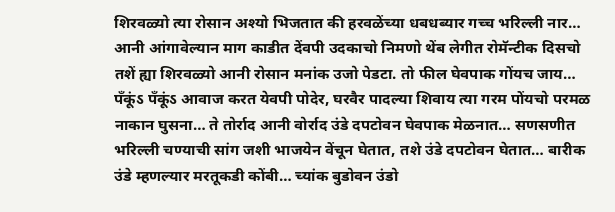शिरवळ्यो त्या रोसान अश्यो भिजतात की हरवळेंच्या धबधब्यार गच्च भरिल्ली नार… आनी आंगावेल्यान माग काडीत देंवपी उदकाचो निमणो थेंब लेगीत रोमॅन्टीक दिसचो तशें ह्या शिरवळ्यो आनी रोसान मनांक उजो पेडटा. तो फील घेवपाक गोंयच जाय… पॅंकूंऽ पॅंकूंऽ आवाज करत येवपी पोदेर, घरवैर पादल्या शिवाय त्या गरम पोंयचो परमळ नाकान घुसना… ते तोर्राद आनी वोर्राद उंडे दपटोवन घेवपाक मेळनात… सणसणीत भरिल्ली चण्याची सांग जशी भाजयेन वेंचून घेतात, तशे उंडे दपटोवन घेतात… बारीक उंडे म्हणल्यार मरतूकडी कोंबी… च्यांक बुडोवन उंडो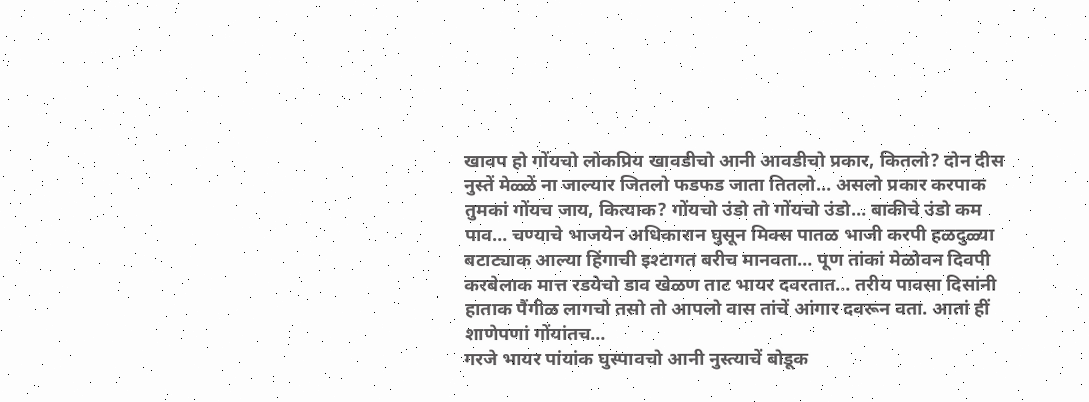खावप हो गोंयचो लोकप्रिय खावडीचो आनी आवडीचो प्रकार, कितलो? दोन दीस नुस्तें मेळ्ळें ना जाल्यार जितलो फडफड जाता तितलो… असलो प्रकार करपाक तुमकां गोंयच जाय, कित्याक? गोंयचो उंडो तो गोंयचो उंडो… बाकीचे उंडो कम पाव… चण्याचे भाजयेन अधिकारान घुसून मिक्स पातळ भाजी करपी हळदुळ्या बटाट्याक आल्या हिंगाची इश्टागत बरीच मानवता… पूण तांकां मेळोवन दिवपी करबेलाक मात्त रडयेचो डाव खेळण ताट भायर दवरतात… तरीय पावसा दिसांनी हाताक पैंगीळ लागचो तसो तो आपलो वास तांचें आंगार दवरून वता. आतां हीं शाणेपणां गोंयांतच…
गरजे भायर पांयांक घुस्पावचो आनी नुस्त्याचें बोडूक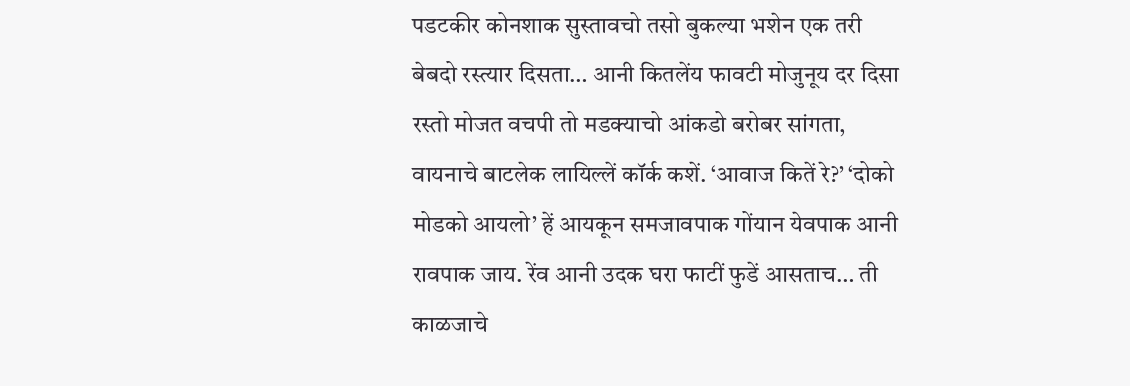पडटकीर कोनशाक सुस्तावचो तसो बुकल्या भशेन एक तरी बेबदो रस्त्यार दिसता… आनी कितलेंय फावटी मोजुनूय दर दिसा रस्तो मोजत वचपी तो मडक्याचो आंकडो बरोबर सांगता, वायनाचे बाटलेक लायिल्लें कॉर्क कशें. ‘आवाज कितें रे?’ ‘दोको मोडको आयलो’ हें आयकून समजावपाक गोंयान येवपाक आनी रावपाक जाय. रेंव आनी उदक घरा फाटीं फुडें आसताच… ती काळजाचे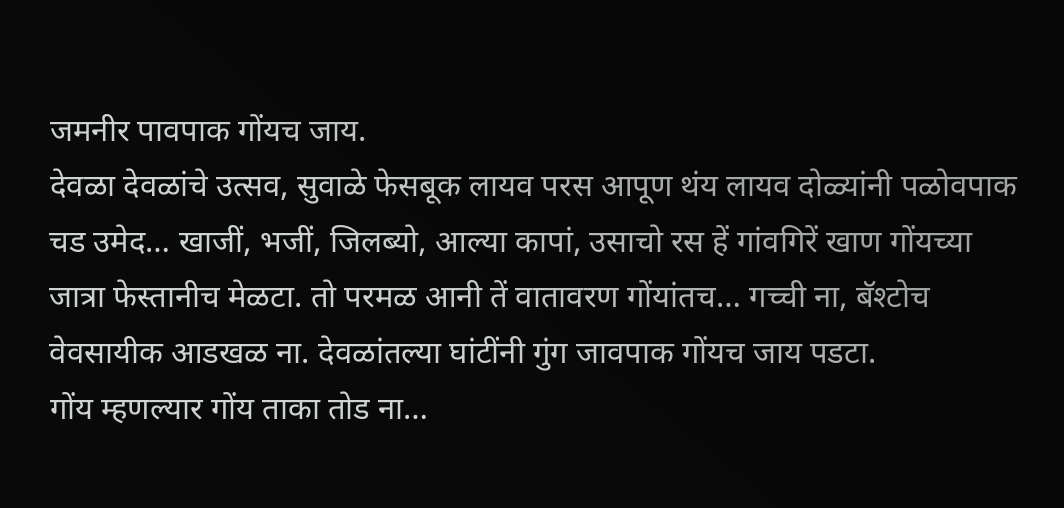जमनीर पावपाक गोंयच जाय.
देवळा देवळांचे उत्सव, सुवाळे फेसबूक लायव परस आपूण थंय लायव दोळ्यांनी पळोवपाक चड उमेद… खाजीं, भजीं, जिलब्यो, आल्या कापां, उसाचो रस हें गांवगिरें खाण गोंयच्या जात्रा फेस्तानीच मेळटा. तो परमळ आनी तें वातावरण गोंयांतच… गच्ची ना, बॅश्टोच वेवसायीक आडखळ ना. देवळांतल्या घांटींनी गुंग जावपाक गोंयच जाय पडटा.
गोंय म्हणल्यार गोंय ताका तोड ना…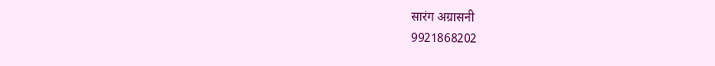सारंग अग्रासनी
9921868202